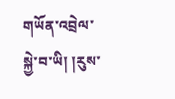གཡོན་འབྲེལ་སྐྱེ་བ་ཡི། །རུས་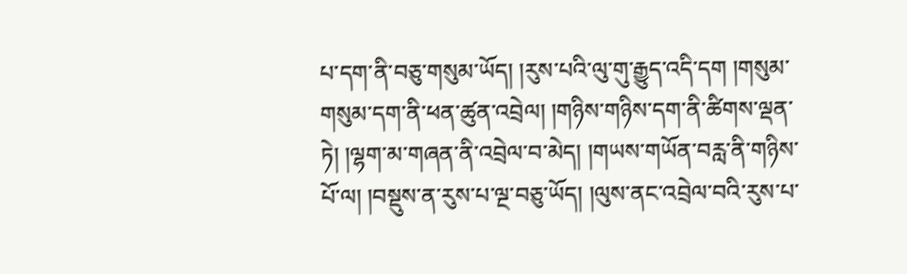པ་དག་ནི་བཅུ་གསུམ་ཡོད། །རུས་པའི་ལུ་གུ་རྒྱུད་འདི་དག །གསུམ་གསུམ་དག་ནི་ཕན་ཚུན་འབྲེལ། །གཉིས་གཉིས་དག་ནི་ཚིགས་ལྡན་ཏེ། །ལྷག་མ་གཞན་ནི་འབྲེལ་བ་མེད། །གཡས་གཡོན་བརླ་ནི་གཉིས་པོ་ལ། །བསྡུས་ན་རུས་པ་ལྔ་བཅུ་ཡོད། །ལུས་ནང་འབྲེལ་བའི་རུས་པ་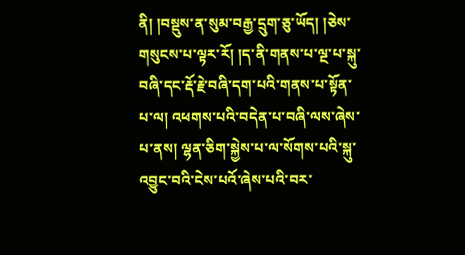ནི། །བསྡུས་ན་སུམ་བརྒྱ་དྲུག་ཅུ་ཡོད། །ཅེས་གསུངས་པ་ལྟར་རོ། །ད་ནི་གནས་པ་ལྔ་པ་སྐུ་བཞི་དང་རྡོ་རྗེ་བཞི་དག་པའི་གནས་པ་སྟོན་པ་ལ། འཕགས་པའི་བདེན་པ་བཞི་ལས་ཞེས་པ་ནས། ལྷན་ཅིག་སྐྱེས་པ་ལ་སོགས་པའི་སྐུ་འབྱུང་བའི་ངེས་པའོ་ཞེས་པའི་བར་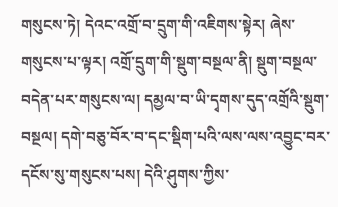གསུངས་ཏེ། དེའང་འགྲོ་བ་དྲུག་གི་འཇིགས་སྟེར། ཞེས་གསུངས་པ་ལྟར། འགྲོ་དྲུག་གི་སྡུག་བསྔལ་ནི། སྡུག་བསྔལ་བདེན་པར་གསུངས་ལ། དམྱལ་བ་ཡི་དྭགས་དུད་འགྲོའི་སྡུག་བསྔལ། དགེ་བཅུ་བོར་བ་དང་སྡིག་པའི་ལས་ལས་འབྱུང་བར་དངོས་སུ་གསུངས་པས། དེའི་ཤུགས་ཀྱིས་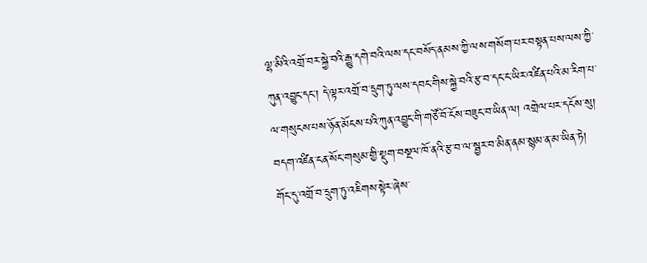ལྷ་མིའི་འགྲོ་བར་སྐྱེ་བའི་རྒྱུ་དགེ་བའི་ལས་དང་བསོད་ནམས་ཀྱི་ལས་གསོག་པར་བསྟན་པས་ལས་ཀྱི་ཀུན་འབྱུང་དང་། དེ་ལྟར་འགྲོ་བ་དྲུག་ཏུ་ལས་དབང་གིས་སྐྱེ་བའི་རྩ་བ་དང་ང་ཡིར་འཛིན་པའི་མ་རིག་པ་ལ་གསུངས་པས་ཉོན་མོངས་པའི་ཀུན་འབྱུང་གི་གཙོ་བོ་ངོས་བཟུང་བ་ཡིན་ལ། འགྲེལ་པར་དངོས་སུ། བདག་འཛིན་ངན་སོང་གསུམ་གྱི་སྡུག་བསྔལ་ཁོ་ནའི་རྩ་བ་ལ་སྦྱར་བ་མིན་ནམ་སྙམ་ན་མ་ཡིན་ཏེ། གོང་དུ་འགྲོ་བ་དྲུག་ཏུ་འཇིགས་སྟེར་ཞེས་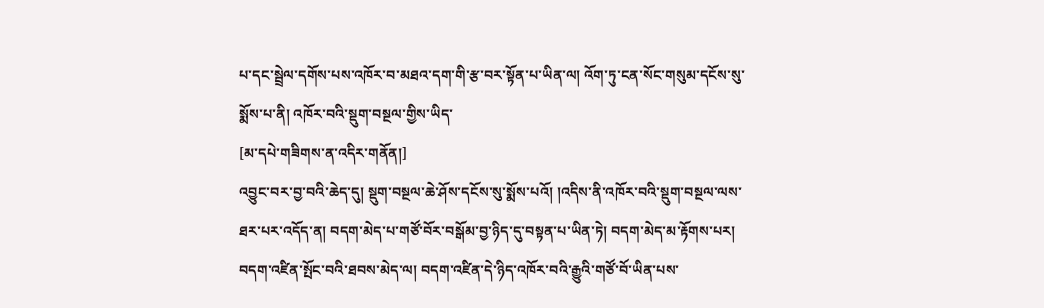པ་དང་སྦྲེལ་དགོས་པས་འཁོར་བ་མཐའ་དག་གི་རྩ་བར་སྟོན་པ་ཡིན་ལ། འོག་ཏུ་ངན་སོང་གསུམ་དངོས་སུ་སྨོས་པ་ནི། འཁོར་བའི་སྡུག་བསྔལ་གྱིས་ཡིད་
[མ་དཔེ་གཟིགས་ན་འདིར་གནོན།]
འབྱུང་བར་བྱ་བའི་ཆེད་དུ། སྡུག་བསྔལ་ཆེ་ཤོས་དངོས་སུ་སྨོས་པའོ། །འདིས་ནི་འཁོར་བའི་སྡུག་བསྔལ་ལས་ཐར་པར་འདོད་ན། བདག་མེད་པ་གཙོ་བོར་བསྒོམ་བྱ་ཉིད་དུ་བསྟན་པ་ཡིན་ཏེ། བདག་མེད་མ་རྟོགས་པར། བདག་འཛིན་སྤོང་བའི་ཐབས་མེད་ལ། བདག་འཛིན་དེ་ཉིད་འཁོར་བའི་རྒྱུའི་གཙོ་བོ་ཡིན་པས་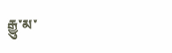རྒྱུ་མ་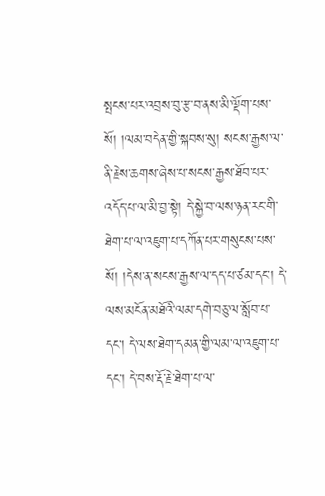སྤངས་པར་འབྲས་བུ་རྩ་བ་ནས་མི་ལྡོག་པས་སོ། །ལམ་བདེན་གྱི་སྐབས་སུ། སངས་རྒྱས་ལ་ནི་རྗེས་ཆགས་ཞེས་པ་སངས་རྒྱས་ཐོབ་པར་འདོད་པ་ལ་མི་བྱ་སྟེ། དེ་སྐྱེ་བ་ལས་ཉན་རང་གི་ཐེག་པ་ལ་འཇུག་པ་དཀོན་པར་གསུངས་པས་སོ། །དེས་ན་སངས་རྒྱས་ལ་དད་པ་ཙམ་དང་། དེ་ལས་མངོན་མཐོའི་ལམ་དགེ་བཅུ་ལ་སློབ་པ་དང་། དེ་ལས་ཐེག་དམན་གྱི་ལམ་ལ་འཇུག་པ་དང་། དེ་བས་རྡོ་རྗེ་ཐེག་པ་ལ་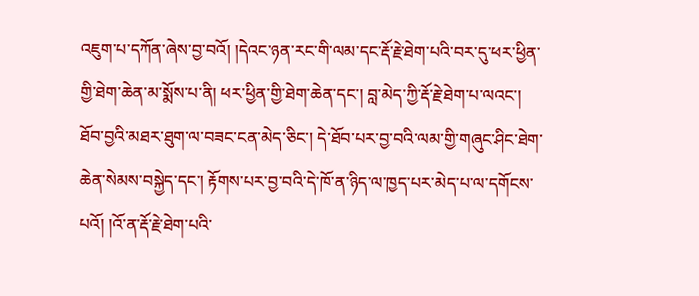འཇུག་པ་དཀོན་ཞེས་བྱ་བའོ། །དེའང་ཉན་རང་གི་ལམ་དང་རྡོ་རྗེ་ཐེག་པའི་བར་དུ་ཕར་ཕྱིན་གྱི་ཐེག་ཆེན་མ་སྨོས་པ་ནི། ཕར་ཕྱིན་གྱི་ཐེག་ཆེན་དང་། བླ་མེད་ཀྱི་རྡོ་རྗེ་ཐེག་པ་ལའང་། ཐོབ་བྱའི་མཐར་ཐུག་ལ་བཟང་ངན་མེད་ཅིང་། དེ་ཐོབ་པར་བྱ་བའི་ལམ་གྱི་གཞུང་ཤིང་ཐེག་ཆེན་སེམས་བསྐྱེད་དང་། རྟོགས་པར་བྱ་བའི་དེ་ཁོ་ན་ཉིད་ལ་ཁྱད་པར་མེད་པ་ལ་དགོངས་པའོ། །འོ་ན་རྡོ་རྗེ་ཐེག་པའི་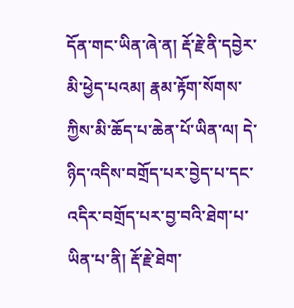དོན་གང་ཡིན་ཞེ་ན། རྡོ་རྗེ་ནི་དབྱེར་མི་ཕྱེད་པའམ། རྣམ་རྟོག་སོགས་ཀྱིས་མི་ཆོད་པ་ཆེན་པོ་ཡིན་ལ། དེ་ཉིད་འདིས་བགྲོད་པར་བྱེད་པ་དང་འདིར་བགྲོད་པར་བྱ་བའི་ཐེག་པ་ཡིན་པ་ནི། རྡོ་རྗེ་ཐེག་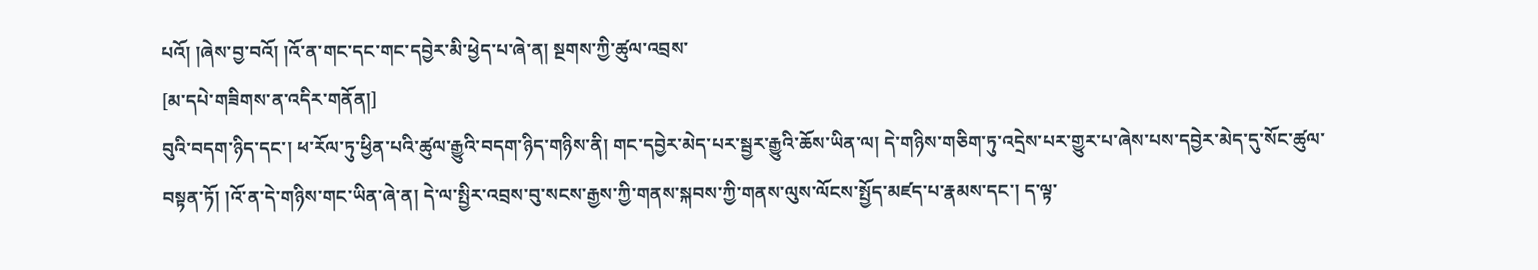པའོ། །ཞེས་བྱ་བའོ། །འོ་ན་གང་དང་གང་དབྱེར་མི་ཕྱེད་པ་ཞེ་ན། སྔགས་ཀྱི་ཚུལ་འབྲས་
[མ་དཔེ་གཟིགས་ན་འདིར་གནོན།]
བུའི་བདག་ཉིད་དང་། ཕ་རོལ་ཏུ་ཕྱིན་པའི་ཚུལ་རྒྱུའི་བདག་ཉིད་གཉིས་ནི། གང་དབྱེར་མེད་པར་སྦྱར་རྒྱུའི་ཆོས་ཡིན་ལ། དེ་གཉིས་གཅིག་ཏུ་འདྲེས་པར་གྱུར་པ་ཞེས་པས་དབྱེར་མེད་དུ་སོང་ཚུལ་བསྟན་ཏོ། །འོ་ན་དེ་གཉིས་གང་ཡིན་ཞེ་ན། དེ་ལ་སྤྱིར་འབྲས་བུ་སངས་རྒྱས་ཀྱི་གནས་སྐབས་ཀྱི་གནས་ལུས་ལོངས་སྤྱོད་མཛད་པ་རྣམས་དང་། ད་ལྟ་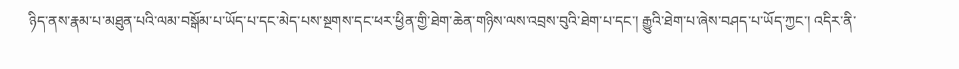ཉིད་ནས་རྣམ་པ་མཐུན་པའི་ལམ་བསྒོམ་པ་ཡོད་པ་དང་མེད་པས་སྔགས་དང་ཕར་ཕྱིན་གྱི་ཐེག་ཆེན་གཉིས་ལས་འབྲས་བུའི་ཐེག་པ་དང་། རྒྱུའི་ཐེག་པ་ཞེས་བཤད་པ་ཡོད་ཀྱང་། འདིར་ནི་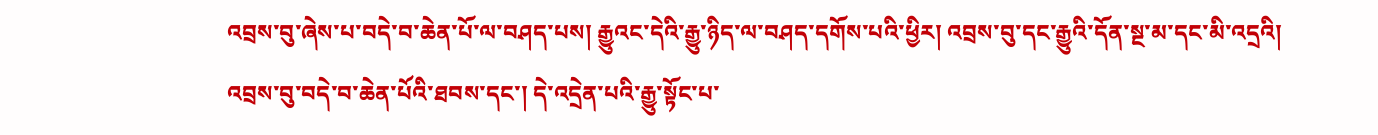འབྲས་བུ་ཞེས་པ་བདེ་བ་ཆེན་པོ་ལ་བཤད་པས། རྒྱུའང་དེའི་རྒྱུ་ཉིད་ལ་བཤད་དགོས་པའི་ཕྱིར། འབྲས་བུ་དང་རྒྱུའི་དོན་སྔ་མ་དང་མི་འདྲའི། འབྲས་བུ་བདེ་བ་ཆེན་པོའི་ཐབས་དང་། དེ་འདྲེན་པའི་རྒྱུ་སྟོང་པ་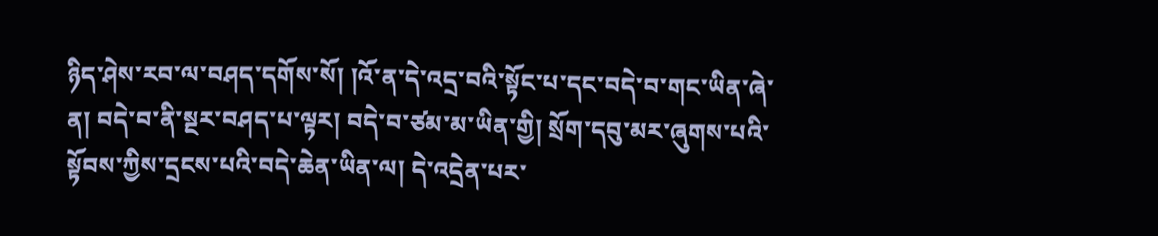ཉིད་ཤེས་རབ་ལ་བཤད་དགོས་སོ། །འོ་ན་དེ་འདྲ་བའི་སྟོང་པ་དང་བདེ་བ་གང་ཡིན་ཞེ་ན། བདེ་བ་ནི་སྔར་བཤད་པ་ལྟར། བདེ་བ་ཙམ་མ་ཡིན་གྱི། སྲོག་དབུ་མར་ཞུགས་པའི་སྟོབས་ཀྱིས་དྲངས་པའི་བདེ་ཆེན་ཡིན་ལ། དེ་འདྲེན་པར་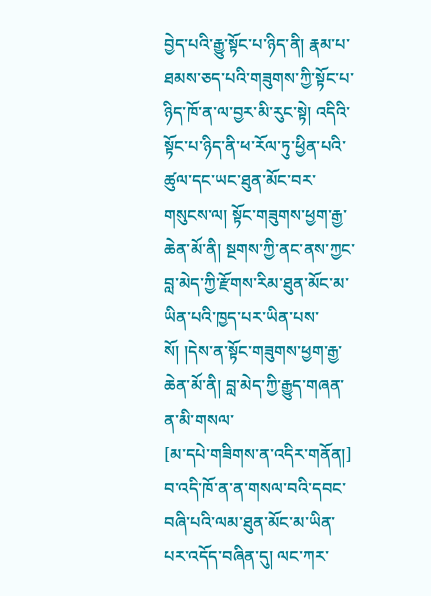བྱེད་པའི་རྒྱུ་སྟོང་པ་ཉིད་ནི། རྣམ་པ་ཐམས་ཅད་པའི་གཟུགས་ཀྱི་སྟོང་པ་ཉིད་ཁོ་ན་ལ་བྱར་མི་རུང་སྟེ། འདིའི་སྟོང་པ་ཉིད་ནི་ཕ་རོལ་ཏུ་ཕྱིན་པའི་ཚུལ་དང་ཡང་ཐུན་མོང་བར་གསུངས་ལ། སྟོང་གཟུགས་ཕྱག་རྒྱ་ཆེན་མོ་ནི། སྔགས་ཀྱི་ནང་ནས་ཀྱང་བླ་མེད་ཀྱི་རྫོགས་རིམ་ཐུན་མོང་མ་ཡིན་པའི་ཁྱད་པར་ཡིན་པས་སོ། །དེས་ན་སྟོང་གཟུགས་ཕྱག་རྒྱ་ཆེན་མོ་ནི། བླ་མེད་ཀྱི་རྒྱུད་གཞན་ན་མི་གསལ་
[མ་དཔེ་གཟིགས་ན་འདིར་གནོན།]
བ་འདི་ཁོ་ན་ན་གསལ་བའི་དབང་བཞི་པའི་ལམ་ཐུན་མོང་མ་ཡིན་པར་འདོད་བཞིན་དུ། ལང་ཀར་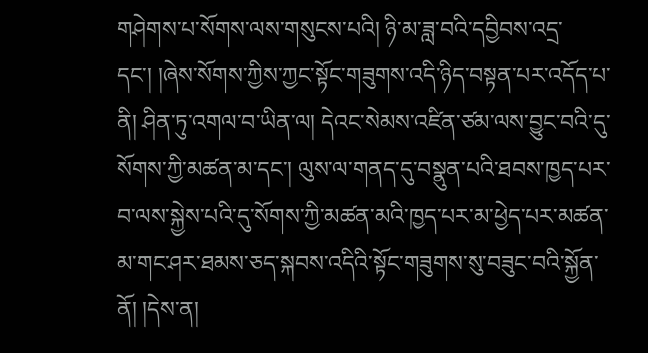གཤེགས་པ་སོགས་ལས་གསུངས་པའི། ཉི་མ་ཟླ་བའི་དབྱིབས་འདྲ་དང་། །ཞེས་སོགས་ཀྱིས་ཀྱང་སྟོང་གཟུགས་འདི་ཉིད་བསྟན་པར་འདོད་པ་ནི། ཤིན་ཏུ་འགལ་བ་ཡིན་ལ། དེའང་སེམས་འཛིན་ཙམ་ལས་བྱུང་བའི་དུ་སོགས་ཀྱི་མཚན་མ་དང་། ལུས་ལ་གནད་དུ་བསྣུན་པའི་ཐབས་ཁྱད་པར་བ་ལས་སྐྱེས་པའི་དུ་སོགས་ཀྱི་མཚན་མའི་ཁྱད་པར་མ་ཕྱེད་པར་མཚན་མ་གང་ཤར་ཐམས་ཅད་སྐབས་འདིའི་སྟོང་གཟུགས་སུ་བཟུང་བའི་སྐྱོན་ནོ། །དེས་ན།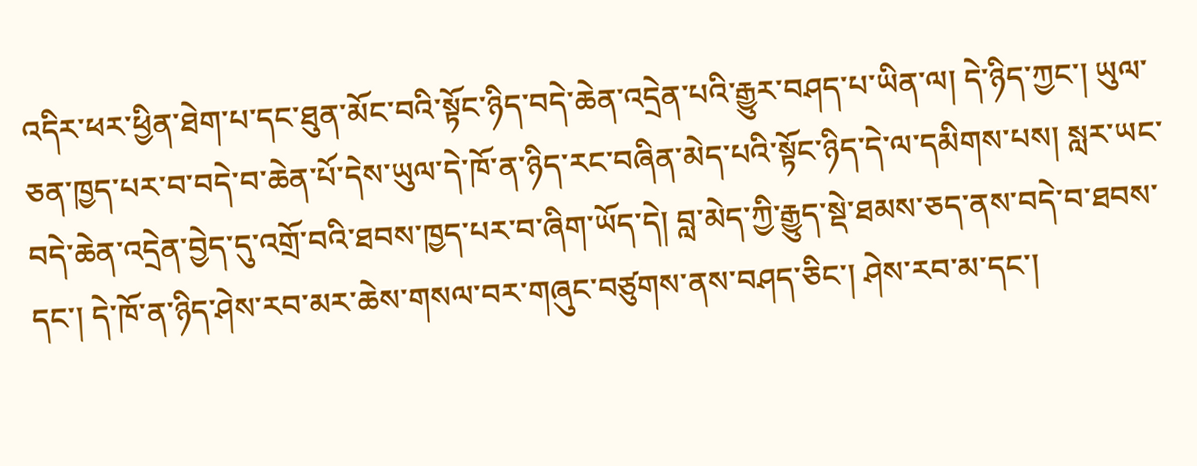འདིར་ཕར་ཕྱིན་ཐེག་པ་དང་ཐུན་མོང་བའི་སྟོང་ཉིད་བདེ་ཆེན་འདྲེན་པའི་རྒྱུར་བཤད་པ་ཡིན་ལ། དེ་ཉིད་ཀྱང་། ཡུལ་ཅན་ཁྱད་པར་བ་བདེ་བ་ཆེན་པོ་དེས་ཡུལ་དེ་ཁོ་ན་ཉིད་རང་བཞིན་མེད་པའི་སྟོང་ཉིད་དེ་ལ་དམིགས་པས། སླར་ཡང་བདེ་ཆེན་འདྲེན་བྱེད་དུ་འགྲོ་བའི་ཐབས་ཁྱད་པར་བ་ཞིག་ཡོད་དེ། བླ་མེད་ཀྱི་རྒྱུད་སྡེ་ཐམས་ཅད་ནས་བདེ་བ་ཐབས་དང་། དེ་ཁོ་ན་ཉིད་ཤེས་རབ་མར་ཆེས་གསལ་བར་གཞུང་བཙུགས་ནས་བཤད་ཅིང་། ཤེས་རབ་མ་དང་།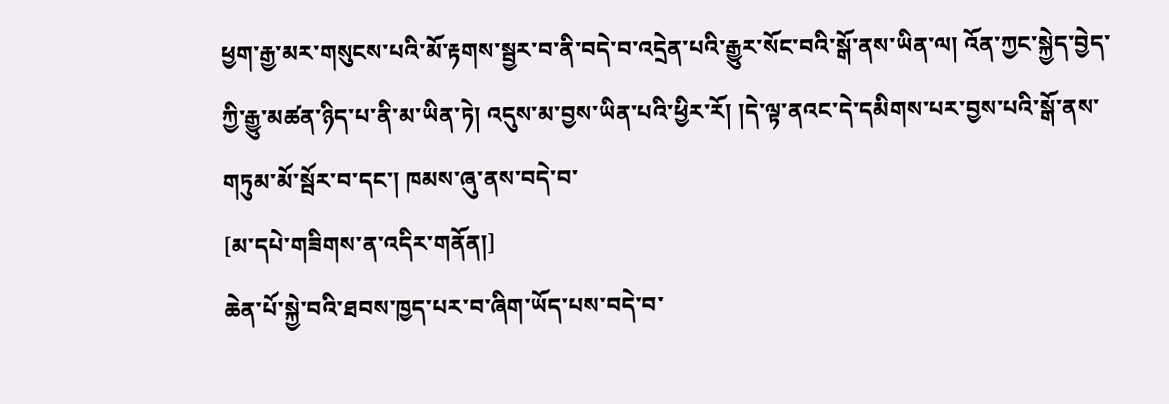ཕྱག་རྒྱ་མར་གསུངས་པའི་མོ་རྟགས་སྦྱར་བ་ནི་བདེ་བ་འདྲེན་པའི་རྒྱུར་སོང་བའི་སྒོ་ནས་ཡིན་ལ། འོན་ཀྱང་སྐྱེད་བྱེད་ཀྱི་རྒྱུ་མཚན་ཉིད་པ་ནི་མ་ཡིན་ཏེ། འདུས་མ་བྱས་ཡིན་པའི་ཕྱིར་རོ། །དེ་ལྟ་ནའང་དེ་དམིགས་པར་བྱས་པའི་སྒོ་ནས་གཏུམ་མོ་སྦོར་བ་དང་། ཁམས་ཞུ་ནས་བདེ་བ་
[མ་དཔེ་གཟིགས་ན་འདིར་གནོན།]
ཆེན་པོ་སྐྱེ་བའི་ཐབས་ཁྱད་པར་བ་ཞིག་ཡོད་པས་བདེ་བ་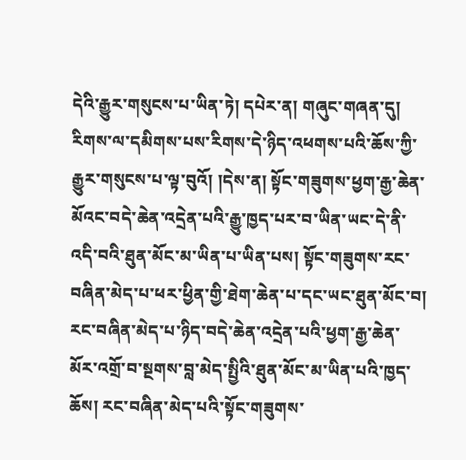དེའི་རྒྱུར་གསུངས་པ་ཡིན་ཏེ། དཔེར་ན། གཞུང་གཞན་དུ། རིགས་ལ་དམིགས་པས་རིགས་དེ་ཉིད་འཕགས་པའི་ཆོས་ཀྱི་རྒྱུར་གསུངས་པ་ལྟ་བུའོ། །དེས་ན། སྟོང་གཟུགས་ཕྱག་རྒྱ་ཆེན་མོའང་བདེ་ཆེན་འདྲེན་པའི་རྒྱུ་ཁྱད་པར་བ་ཡིན་ཡང་དེ་ནི་འདི་བའི་ཐུན་མོང་མ་ཡིན་པ་ཡིན་པས། སྟོང་གཟུགས་རང་བཞིན་མེད་པ་ཕར་ཕྱིན་གྱི་ཐེག་ཆེན་པ་དང་ཡང་ཐུན་མོང་བ། རང་བཞིན་མེད་པ་ཉིད་བདེ་ཆེན་འདྲེན་པའི་ཕྱག་རྒྱ་ཆེན་མོར་འགྲོ་བ་སྔགས་བླ་མེད་སྤྱིའི་ཐུན་མོང་མ་ཡིན་པའི་ཁྱད་ཆོས། རང་བཞིན་མེད་པའི་སྟོང་གཟུགས་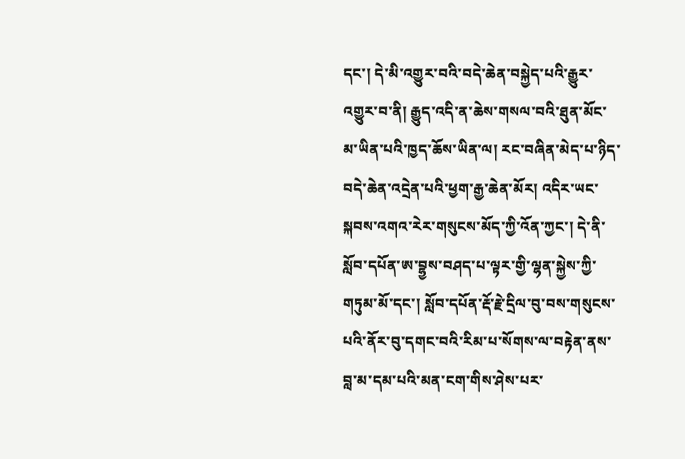དང་། དེ་མི་འགྱུར་བའི་བདེ་ཆེན་བསྐྱེད་པའི་རྒྱུར་འགྱུར་བ་ནི། རྒྱུད་འདི་ན་ཆེས་གསལ་བའི་ཐུན་མོང་མ་ཡིན་པའི་ཁྱད་ཆོས་ཡིན་ལ། རང་བཞིན་མེད་པ་ཉིད་བདེ་ཆེན་འདྲེན་པའི་ཕྱག་རྒྱ་ཆེན་མོར། འདིར་ཡང་སྐབས་འགའ་རེར་གསུངས་མོད་ཀྱི་འོན་ཀྱང་། དེ་ནི་སློབ་དཔོན་ཨ་བྷྱས་བཤད་པ་ལྟར་གྱི་ལྷན་སྐྱེས་ཀྱི་གཏུམ་མོ་དང་། སློབ་དཔོན་རྡོ་རྗེ་དྲིལ་བུ་བས་གསུངས་པའི་ནོར་བུ་དགང་བའི་རིམ་པ་སོགས་ལ་བརྟེན་ནས་བླ་མ་དམ་པའི་མན་ངག་གིས་ཤེས་པར་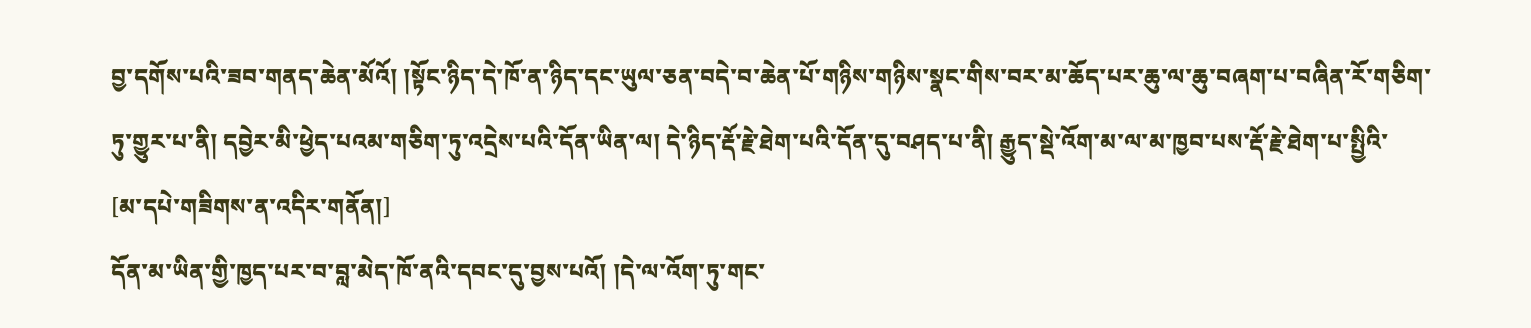བྱ་དགོས་པའི་ཟབ་གནད་ཆེན་མོའོ། །སྟོང་ཉིད་དེ་ཁོ་ན་ཉིད་དང་ཡུལ་ཅན་བདེ་བ་ཆེན་པོ་གཉིས་གཉིས་སྣང་གིས་བར་མ་ཆོད་པར་ཆུ་ལ་ཆུ་བཞག་པ་བཞིན་རོ་གཅིག་ཏུ་གྱུར་པ་ནི། དབྱེར་མི་ཕྱེད་པའམ་གཅིག་ཏུ་འདྲེས་པའི་དོན་ཡིན་ལ། དེ་ཉིད་རྡོ་རྗེ་ཐེག་པའི་དོན་དུ་བཤད་པ་ནི། རྒྱུད་སྡེ་འོག་མ་ལ་མ་ཁྱབ་པས་རྡོ་རྗེ་ཐེག་པ་སྤྱིའི་
[མ་དཔེ་གཟིགས་ན་འདིར་གནོན།]
དོན་མ་ཡིན་གྱི་ཁྱད་པར་བ་བླ་མེད་ཁོ་ནའི་དབང་དུ་བྱས་པའོ། །དེ་ལ་འོག་ཏུ་གང་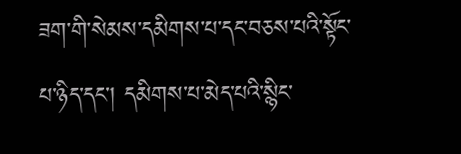ཟག་གི་སེམས་དམིགས་པ་དང་བཅས་པའི་སྟོང་པ་ཉིད་དང་། དམིགས་པ་མེད་པའི་སྙིང་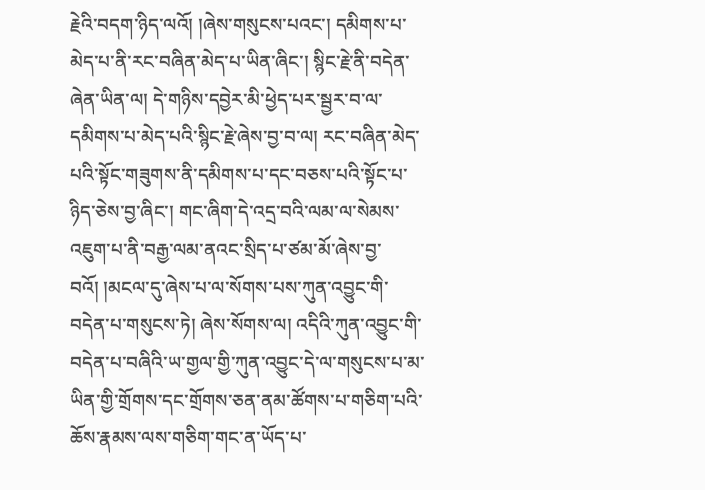རྗེའི་བདག་ཉིད་ལའོ། །ཞེས་གསུངས་པའང་། དམིགས་པ་མེད་པ་ནི་རང་བཞིན་མེད་པ་ཡིན་ཞིང་། སྙིང་རྗེ་ནི་བདེན་ཞེན་ཡིན་ལ། དེ་གཉིས་དབྱེར་མི་ཕྱེད་པར་སྦྱར་བ་ལ་དམིགས་པ་མེད་པའི་སྙིང་རྗེ་ཞེས་བྱ་བ་ལ། རང་བཞིན་མེད་པའི་སྟོང་གཟུགས་ནི་དམིགས་པ་དང་བཅས་པའི་སྟོང་པ་ཉིད་ཅེས་བྱ་ཞིང་། གང་ཞིག་དེ་འདྲ་བའི་ལམ་ལ་སེམས་འཇུག་པ་ནི་བརྒྱ་ལམ་ནའང་སྲིད་པ་ཙམ་མོ་ཞེས་བྱ་བའོ། །མངལ་དུ་ཞེས་པ་ལ་སོགས་པས་ཀུན་འབྱུང་གི་བདེན་པ་གསུངས་ཏེ། ཞེས་སོགས་ལ། འདིའི་ཀུན་འབྱུང་གི་བདེན་པ་བཞིའི་ཡ་གྱལ་གྱི་ཀུན་འབྱུང་དེ་ལ་གསུངས་པ་མ་ཡིན་གྱི་གྲོགས་དང་གྲོགས་ཅན་ནམ་ཚོགས་པ་གཅིག་པའི་ཆོས་རྣམས་ལས་གཅིག་གང་ན་ཡོད་པ་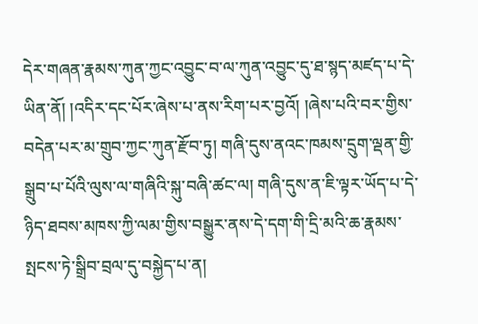དེར་གཞན་རྣམས་ཀུན་ཀྱང་འབྱུང་བ་ལ་ཀུན་འབྱུང་དུ་ཐ་སྙད་མཛད་པ་དེ་ཡིན་ནོ། །འདིར་དང་པོར་ཞེས་པ་ནས་རིག་པར་བྱའོ། །ཞེས་པའི་བར་གྱིས་བདེན་པར་མ་གྲུབ་ཀྱང་ཀུན་རྫོབ་ཏུ། གཞི་དུས་ནའང་ཁམས་དྲུག་ལྡན་གྱི་སྒྲུབ་པ་པོའི་ལུས་ལ་གཞིའི་སྐུ་བཞི་ཚང་ལ། གཞི་དུས་ན་ཇི་ལྟར་ཡོད་པ་དེ་ཉིད་ཐབས་མཁས་ཀྱི་ལམ་གྱིས་བསྒྱུར་ནས་དེ་དག་གི་དྲི་མའི་ཆ་རྣམས་སྤངས་ཏེ་སྒྲིབ་བྲལ་དུ་བསྐྱེད་པ་ན།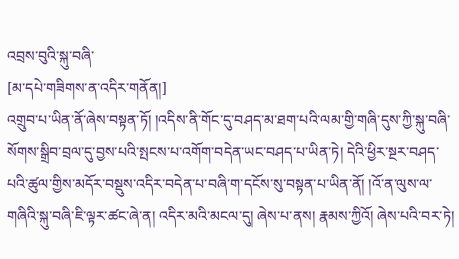འབྲས་བུའི་སྐུ་བཞི་
[མ་དཔེ་གཟིགས་ན་འདིར་གནོན།]
འགྲུབ་པ་ཡིན་ནོ་ཞེས་བསྟན་ཏོ། །འདིས་ནི་གོང་དུ་བཤད་མ་ཐག་པའི་ལམ་གྱི་གཞི་དུས་ཀྱི་སྐུ་བཞི་སོགས་སྒྲིབ་བྲལ་དུ་བྱས་པའི་སྤངས་པ་འགོག་བདེན་ཡང་བཤད་པ་ཡིན་ཏེ། དེའི་ཕྱིར་སྔར་བཤད་པའི་ཚུལ་གྱིས་མདོར་བསྡུས་འདིར་བདེན་པ་བཞི་ག་དངོས་སུ་བསྟན་པ་ཡིན་ནོ། །འོ་ན་ལུས་ལ་གཞིའི་སྐུ་བཞི་ཇི་ལྟར་ཚང་ཞེ་ན། འདིར་མའི་མངལ་དུ། ཞེས་པ་ནས། རྣམས་ཀྱིའོ། ཞེས་པའི་བར་ཏེ།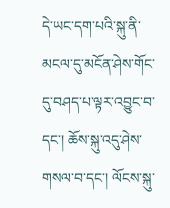དེ་ཡང་དག་པའི་སྐུ་ནི་མངལ་དུ་མངོན་ཤེས་གོང་དུ་བཤད་པ་ལྟར་འབྱུང་བ་དང་། ཆོས་སྐུ་འདུ་ཤེས་གསལ་བ་དང་། ལོངས་སྐུ་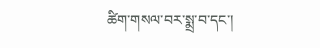ཚིག་གསལ་བར་སྨྲ་བ་དང་།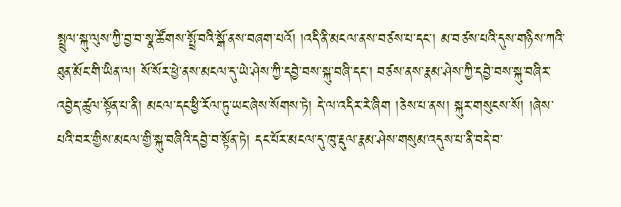སྤྲུལ་སྐུ་ལུས་ཀྱི་བྱ་བ་སྣ་ཚོགས་སྤྲོ་བའི་སྒོ་ནས་བཞག་པའོ། །འདི་ནི་མངལ་ནས་བཙས་པ་དང་། མ་བཙས་པའི་དུས་གཉིས་ཀའི་ཐུན་མོང་གི་ཡིན་ལ། སོ་སོར་ཕྱེ་ནས་མངལ་དུ་ཡེ་ཤེས་ཀྱི་དབྱེ་བས་སྐུ་བཞི་དང་། བཙས་ནས་རྣམ་ཤེས་ཀྱི་དབྱེ་བས་སྐུ་བཞིར་འབྱེད་ཚུལ་སྟོན་པ་ནི། མངལ་དང་ཕྱི་རོལ་ཏུ་ཡང་ཞེས་སོགས་ཏེ། དེ་ལ་འདིར་རེ་ཞིག །ཅེས་པ་ནས། སྐུར་གསུངས་སོ། །ཞེས་པའི་བར་གྱིས་མངལ་གྱི་སྐུ་བཞིའི་དབྱེ་བ་སྟོན་ཏེ། དང་པོར་མངལ་དུ་ཁུ་རྡུལ་རྣམ་ཤེས་གསུམ་འདུས་པ་ནི་བདེ་བ་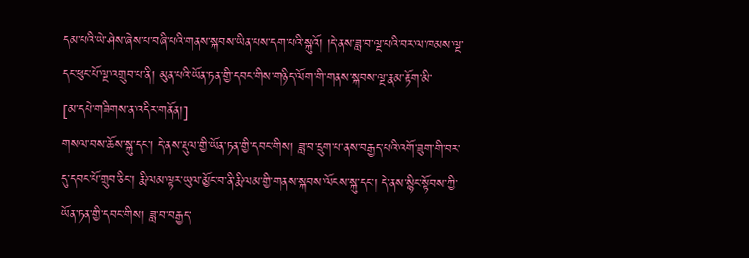དམ་པའི་ཡེ་ཤེས་ཞེས་པ་བཞི་པའི་གནས་སྐབས་ཡིན་པས་དག་པའི་སྐུའོ། །དེ་ནས་ཟླ་བ་ལྔ་པའི་བར་ལ་ཁམས་ལྔ་དང་ཕུང་པོ་ལྔ་འགྲུབ་པ་ནི། མུན་པའི་ཡོན་ཏན་གྱི་དབང་གིས་གཉིད་ལོག་གི་གནས་སྐབས་ལྔ་རྣམ་རྟོག་མི་
[མ་དཔེ་གཟིགས་ན་འདིར་གནོན།]
གསལ་བས་ཆོས་སྐུ་དང་། དེ་ནས་རྡུལ་གྱི་ཡོན་ཏན་གྱི་དབང་གིས། ཟླ་བ་དྲུག་པ་ནས་བརྒྱད་པའི་འགོ་ཟུག་གི་བར་དུ་དབང་པོ་གྲུབ་ཅིང་། རྨི་ལམ་ལྟར་ཡུལ་མྱོང་བ་ནི་རྨི་ལམ་གྱི་གནས་སྐབས་ལོངས་སྐུ་དང་། དེ་ནས་སྙིང་སྟོབས་ཀྱི་ཡོན་ཏན་གྱི་དབང་གིས། ཟླ་བ་བརྒྱད་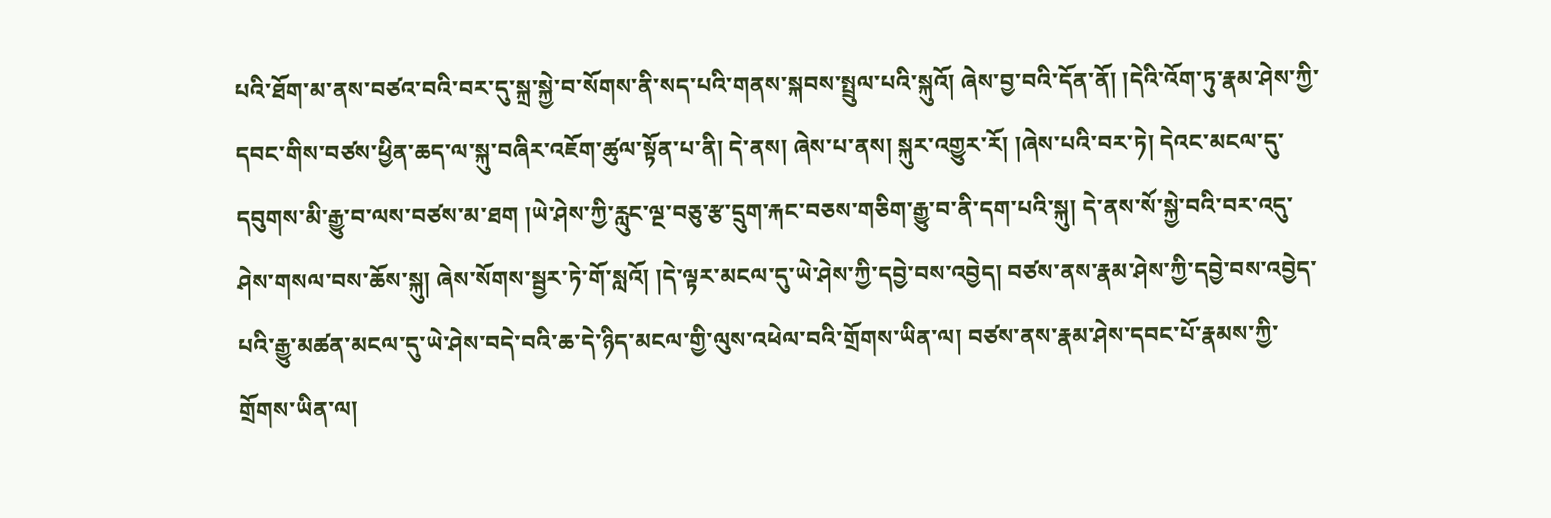པའི་ཐོག་མ་ནས་བཙའ་བའི་བར་དུ་སྐྲ་སྐྱེ་བ་སོགས་ནི་སད་པའི་གནས་སྐབས་སྤྲུལ་པའི་སྐུའོ། ཞེས་བྱ་བའི་དོན་ནོ། །དེའི་འོག་ཏུ་རྣམ་ཤེས་ཀྱི་དབང་གིས་བཙས་ཕྱིན་ཆད་ལ་སྐུ་བཞིར་འཇོག་ཚུལ་སྟོན་པ་ནི། དེ་ནས། ཞེས་པ་ནས། སྐུར་འགྱུར་རོ། །ཞེས་པའི་བར་ཏེ། དེའང་མངལ་དུ་དབུགས་མི་རྒྱུ་བ་ལས་བཙས་མ་ཐག །ཡེ་ཤེས་ཀྱི་རླུང་ལྔ་བཅུ་རྩ་དྲུག་རྐང་བཅས་གཅིག་རྒྱུ་བ་ནི་དག་པའི་སྐུ། དེ་ནས་སོ་སྐྱེ་བའི་བར་འདུ་ཤེས་གསལ་བས་ཆོས་སྐུ། ཞེས་སོགས་སྦྱར་ཏེ་གོ་སླའོ། །དེ་ལྟར་མངལ་དུ་ཡེ་ཤེས་ཀྱི་དབྱེ་བས་འབྱེད། བཙས་ནས་རྣམ་ཤེས་ཀྱི་དབྱེ་བས་འབྱེད་པའི་རྒྱུ་མཚན་མངལ་དུ་ཡེ་ཤེས་བདེ་བའི་ཆ་དེ་ཉིད་མངལ་གྱི་ལུས་འཕེལ་བའི་གྲོགས་ཡིན་ལ། བཙས་ནས་རྣམ་ཤེས་དབང་པོ་རྣམས་ཀྱི་གྲོགས་ཡིན་ལ།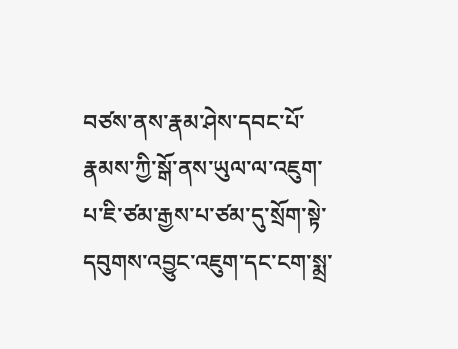བཙས་ནས་རྣམ་ཤེས་དབང་པོ་རྣམས་ཀྱི་སྒོ་ནས་ཡུལ་ལ་འཇུག་པ་ཇི་ཙམ་རྒྱས་པ་ཙམ་དུ་སྲོག་སྟེ་དབུགས་འབྱུང་འཇུག་དང་ངག་སྨྲ་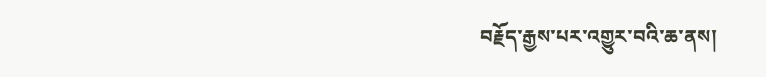བརྗོད་རྒྱས་པར་འགྱུར་བའི་ཆ་ནས།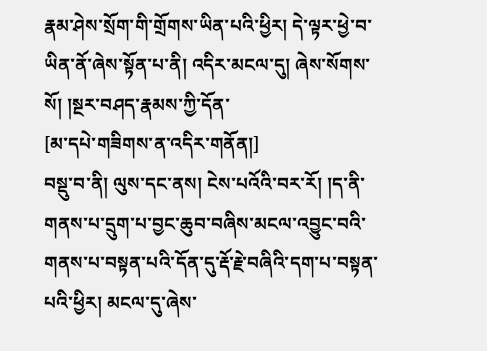རྣམ་ཤེས་སྲོག་གི་གྲོགས་ཡིན་པའི་ཕྱིར། དེ་ལྟར་ཕྱེ་བ་ཡིན་ནོ་ཞེས་སྟོན་པ་ནི། འདིར་མངལ་དུ། ཞེས་སོགས་སོ། །སྔར་བཤད་རྣམས་ཀྱི་དོན་
[མ་དཔེ་གཟིགས་ན་འདིར་གནོན།]
བསྡུ་བ་ནི། ལུས་དང་ནས། ངེས་པའོའི་བར་རོ། །ད་ནི་གནས་པ་དྲུག་པ་བྱང་ཆུབ་བཞིས་མངལ་འབྱུང་བའི་གནས་པ་བསྟན་པའི་དོན་དུ་རྡོ་རྗེ་བཞིའི་དག་པ་བསྟན་པའི་ཕྱིར། མངལ་དུ་ཞེས་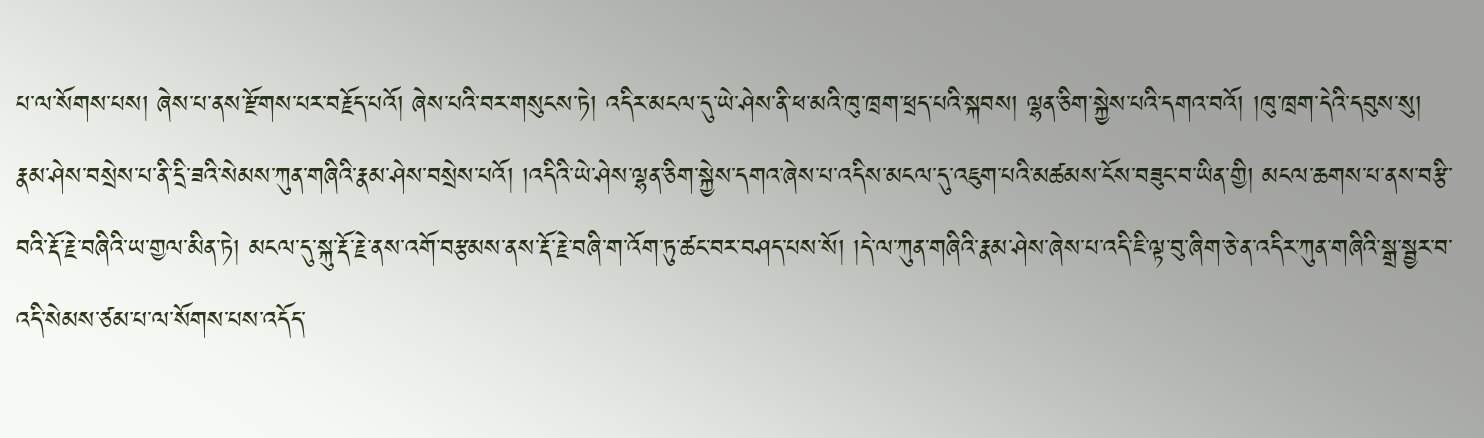པ་ལ་སོགས་པས། ཞེས་པ་ནས་རྫོགས་པར་བརྗོད་པའོ། ཞེས་པའི་བར་གསུངས་ཏེ། འདིར་མངལ་དུ་ཡེ་ཤེས་ནི་ཕ་མའི་ཁུ་ཁྲག་ཕྲད་པའི་སྐབས། ལྷན་ཅིག་སྐྱེས་པའི་དགའ་བའོ། །ཁུ་ཁྲག་དེའི་དབུས་སུ། རྣམ་ཤེས་བསྲེས་པ་ནི་དྲི་ཟའི་སེམས་ཀུན་གཞིའི་རྣམ་ཤེས་བསྲེས་པའོ། །འདིའི་ཡེ་ཤེས་ལྷན་ཅིག་སྐྱེས་དགའ་ཞེས་པ་འདིས་མངལ་དུ་འཇུག་པའི་མཚམས་ངོས་བཟུང་བ་ཡིན་གྱི། མངལ་ཆགས་པ་ནས་བརྩི་བའི་རྡོ་རྗེ་བཞིའི་ཡ་གྱལ་མིན་ཏེ། མངལ་དུ་སྐུ་རྡོ་རྗེ་ནས་འགོ་བརྩམས་ནས་རྡོ་རྗེ་བཞི་ག་འོག་ཏུ་ཚང་བར་བཤད་པས་སོ། །དེ་ལ་ཀུན་གཞིའི་རྣམ་ཤེས་ཞེས་པ་འདི་ཇི་ལྟ་བུ་ཞིག་ཅེ་ན་འདིར་ཀུན་གཞིའི་སྒྲ་སྦྱར་བ་འདི་སེམས་ཙམ་པ་ལ་སོགས་པས་འདོད་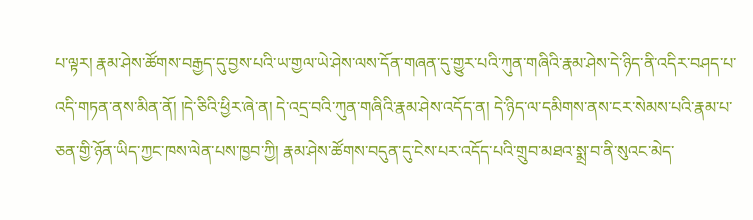པ་ལྟར། རྣམ་ཤེས་ཚོགས་བརྒྱད་དུ་བྱས་པའི་ཡ་གྱལ་ཡེ་ཤེས་ལས་དོན་གཞན་དུ་གྱུར་པའི་ཀུན་གཞིའི་རྣམ་ཤེས་དེ་ཉིད་ནི་འདིར་བཤད་པ་འདི་གཏན་ནས་མིན་ནོ། །དེ་ཅིའི་ཕྱིར་ཞེ་ན། དེ་འདྲ་བའི་ཀུན་གཞིའི་རྣམ་ཤེས་འདོད་ན། དེ་ཉིད་ལ་དམིགས་ནས་ངར་སེམས་པའི་རྣམ་པ་ཅན་གྱི་ཉོན་ཡིད་ཀྱང་ཁས་ལེན་པས་ཁྱབ་ཀྱི། རྣམ་ཤེས་ཚོགས་བདུན་དུ་ངེས་པར་འདོད་པའི་གྲུབ་མཐའ་སྨྲ་བ་ནི་སུའང་མེད་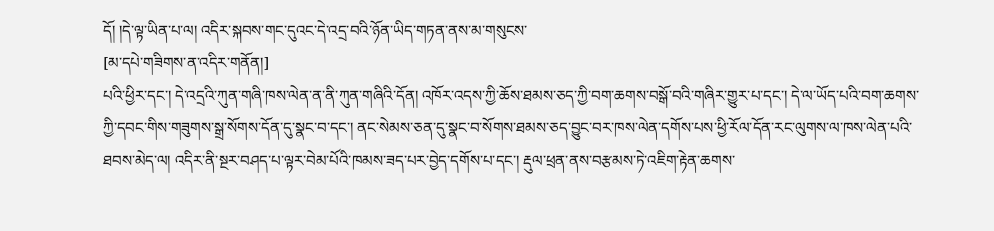དོ། །དེ་ལྟ་ཡིན་པ་ལ། འདིར་སྐབས་གང་དུའང་དེ་འདྲ་བའི་ཉོན་ཡིད་གཏན་ནས་མ་གསུངས་
[མ་དཔེ་གཟིགས་ན་འདིར་གནོན།]
པའི་ཕྱིར་དང་། དེ་འདྲའི་ཀུན་གཞི་ཁས་ལེན་ན་ནི་ཀུན་གཞིའི་དོན། འཁོར་འདས་ཀྱི་ཆོས་ཐམས་ཅད་ཀྱི་བག་ཆགས་བསྒོ་བའི་གཞིར་གྱུར་པ་དང་། དེ་ལ་ཡོད་པའི་བག་ཆགས་ཀྱི་དབང་གིས་གཟུགས་སྒྲ་སོགས་དོན་དུ་སྣང་བ་དང་། ནང་སེམས་ཅན་དུ་སྣང་བ་སོགས་ཐམས་ཅད་བྱུང་བར་ཁས་ལེན་དགོས་པས་ཕྱི་རོལ་དོན་རང་ལུགས་ལ་ཁས་ལེན་པའི་ཐབས་མེད་ལ། འདིར་ནི་སྔར་བཤད་པ་ལྟར་བེམ་པོའི་ཁམས་ཟད་པར་བྱེད་དགོས་པ་དང་། རྡུལ་ཕྲན་ནས་བརྩམས་ཏེ་འཇིག་རྟེན་ཆགས་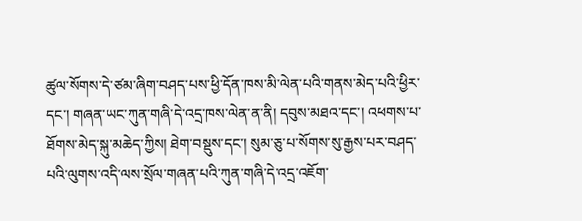ཚུལ་སོགས་དེ་ཙམ་ཞིག་བཤད་པས་ཕྱི་དོན་ཁས་མི་ལེན་པའི་གནས་མེད་པའི་ཕྱིར་དང་། གཞན་ཡང་ཀུན་གཞི་དེ་འདྲ་ཁས་ལེན་ན་ནི། དབུས་མཐའ་དང་། འཕགས་པ་ཐོགས་མེད་སྐུ་མཆེད་ཀྱིས། ཐེག་བསྡུས་དང་། སུམ་ཅུ་པ་སོགས་སུ་རྒྱས་པར་བཤད་པའི་ལུགས་འདི་ལས་སྲོལ་གཞན་པའི་ཀུན་གཞི་དེ་འདྲ་འཇོག་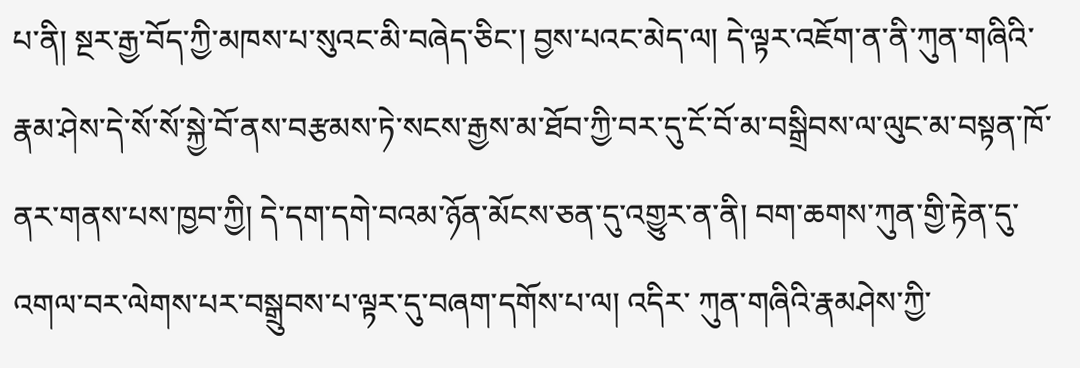པ་ནི། སྔར་རྒྱ་བོད་ཀྱི་མཁས་པ་སུའང་མི་བཞེད་ཅིང་། བྱས་པའང་མེད་ལ། དེ་ལྟར་འཇོག་ན་ནི་ཀུན་གཞིའི་རྣམ་ཤེས་དེ་སོ་སོ་སྐྱེ་བོ་ནས་བརྩམས་ཏེ་སངས་རྒྱས་མ་ཐོབ་ཀྱི་བར་དུ་ངོ་བོ་མ་བསྒྲིབས་ལ་ལུང་མ་བསྟན་ཁོ་ནར་གནས་པས་ཁྱབ་ཀྱི། དེ་དག་དགེ་བའམ་ཉོན་མོངས་ཅན་དུ་འགྱུར་ན་ནི། བག་ཆགས་ཀུན་གྱི་རྟེན་དུ་འགལ་བར་ལེགས་པར་བསྒྲུབས་པ་ལྟར་དུ་བཞག་དགོས་པ་ལ། འདིར་ ཀུན་གཞིའི་རྣམཤེས་ཀྱི་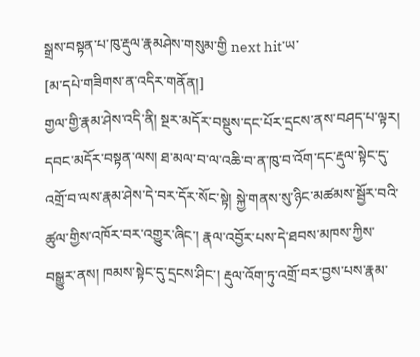སྒྲས་བསྟན་པ་ཁུ་རྡུལ་རྣམཤེས་གསུམ་གྱི next hit་ཡ་
[མ་དཔེ་གཟིགས་ན་འདིར་གནོན།]
གྱལ་གྱི་རྣམ་ཤེས་འདི་ནི། སྔར་མདོར་བསྡུས་དང་པོར་དྲངས་ནས་བཤད་པ་ལྟར། དབང་མདོར་བསྟན་ལས། ཐ་མལ་བ་ལ་འཆི་བ་ན་ཁུ་བ་འོག་དང་རྡུལ་སྟེང་དུ་འགྲོ་བ་ལས་རྣམ་ཤེས་དེ་བར་དོར་སོང་སྟེ། སྐྱེ་གནས་སུ་ཉིང་མཚམས་སྦྱོར་བའི་ཚུལ་གྱིས་འཁོར་བར་འགྱུར་ཞིང་། རྣལ་འབྱོར་པས་དེ་ཐབས་མཁས་ཀྱིས་བསྒྱུར་ནས། ཁམས་སྟེང་དུ་དྲངས་ཤིང་། རྡུལ་འོག་ཏུ་འགྲོ་བར་བྱས་པས་རྣམ་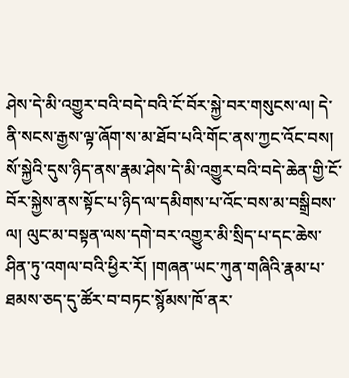ཤེས་དེ་མི་འགྱུར་བའི་བདེ་བའི་ངོ་བོར་སྐྱེ་བར་གསུངས་ལ། དེ་ནི་སངས་རྒྱས་ལྟ་ཞོག་ས་མ་ཐོབ་པའི་གོང་ནས་ཀྱང་འོང་བས། སོ་སྐྱེའི་དུས་ཉིད་ནས་རྣམ་ཤེས་དེ་མི་འགྱུར་བའི་བདེ་ཆེན་གྱི་ངོ་བོར་སྐྱེས་ནས་སྟོང་པ་ཉིད་ལ་དམིགས་པ་འོང་བས་མ་བསྒྲིབས་ལ། ལུང་མ་བསྟན་ལས་དགེ་བར་འགྱུར་མི་སྲིད་པ་དང་ཆེས་ཤིན་ཏུ་འགལ་བའི་ཕྱིར་རོ། །གཞན་ཡང་ཀུན་གཞིའི་རྣམ་པ་ཐམས་ཅད་དུ་ཚོར་བ་བཏང་སྙོམས་ཁོ་ནར་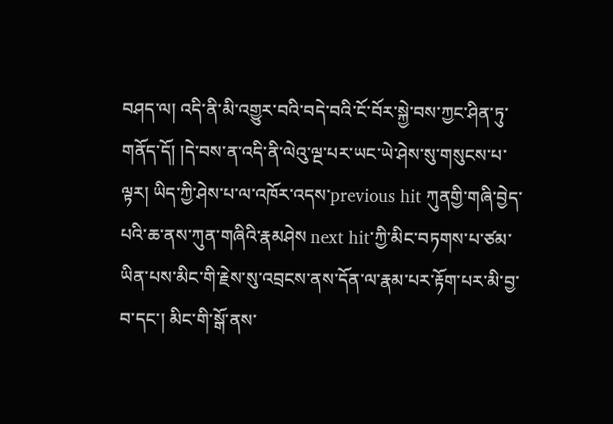བཤད་ལ། འདི་ནི་མི་འགྱུར་བའི་བདེ་བའི་ངོ་བོར་སྐྱེ་བས་ཀྱང་ཤིན་ཏུ་གནོད་དོ། །དེ་བས་ན་འདི་ནི་ལེའུ་ལྔ་པར་ཡང་ཡེ་ཤེས་སུ་གསུངས་པ་ལྟར། ཡིད་ཀྱི་ཤེས་པ་ལ་འཁོར་འདས་previous hit ཀུནགྱི་གཞི་བྱེད་པའི་ཆ་ནས་ཀུན་གཞིའི་རྣམཤེས next hit་ཀྱི་མིང་བཏགས་པ་ཙམ་ཡིན་པས་མིང་གི་རྗེས་སུ་འབྲངས་ནས་དོན་ལ་རྣམ་པར་རྟོག་པར་མི་བྱ་བ་དང་། མིང་གི་སྒོ་ནས་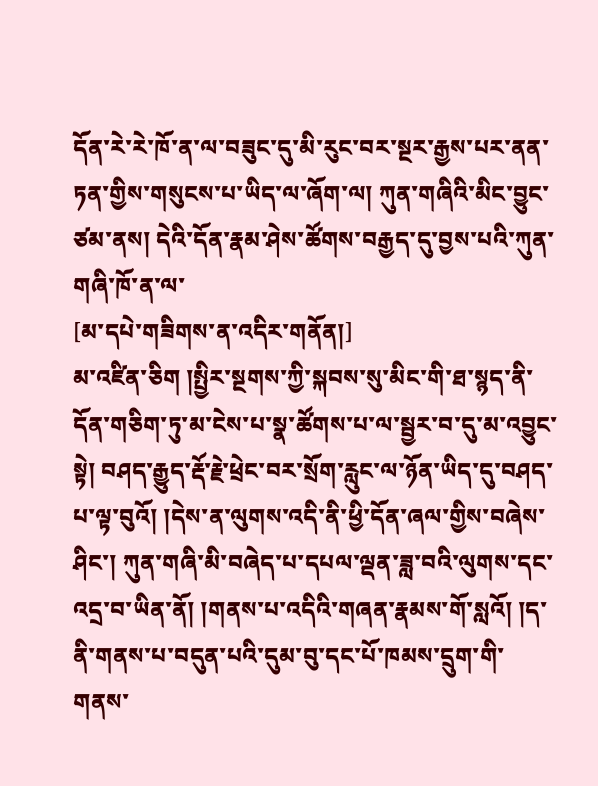དོན་རེ་རེ་ཁོ་ན་ལ་བཟུང་དུ་མི་རུང་བར་སྔར་རྒྱས་པར་ནན་ཏན་གྱིས་གསུངས་པ་ཡིད་ལ་ཞོག་ལ། ཀུན་གཞིའི་མིང་བྱུང་ཙམ་ནས། དེའི་དོན་རྣམ་ཤེས་ཚོགས་བརྒྱད་དུ་བྱས་པའི་ཀུན་གཞི་ཁོ་ན་ལ་
[མ་དཔེ་གཟིགས་ན་འདིར་གནོན།]
མ་འཛིན་ཅིག །སྤྱིར་སྔགས་ཀྱི་སྐབས་སུ་མིང་གི་ཐ་སྙད་ནི་དོན་གཅིག་ཏུ་མ་ངེས་པ་སྣ་ཚོགས་པ་ལ་སྦྱར་བ་དུ་མ་འབྱུང་སྟེ། བཤད་རྒྱུད་རྡོ་རྗེ་ཕྲེང་བར་སྲོག་རླུང་ལ་ཉོན་ཡིད་དུ་བཤད་པ་ལྟ་བུའོ། །དེས་ན་ལུགས་འདི་ནི་ཕྱི་དོན་ཞལ་གྱིས་བཞེས་ཤིང་། ཀུན་གཞི་མི་བཞེད་པ་དཔལ་ལྡན་ཟླ་བའི་ལུགས་དང་འདྲ་བ་ཡིན་ནོ། །གནས་པ་འདིའི་གཞན་རྣམས་གོ་སླའོ། །ད་ནི་གནས་པ་བདུན་པའི་དུམ་བུ་དང་པོ་ཁམས་དྲུག་གི་གནས་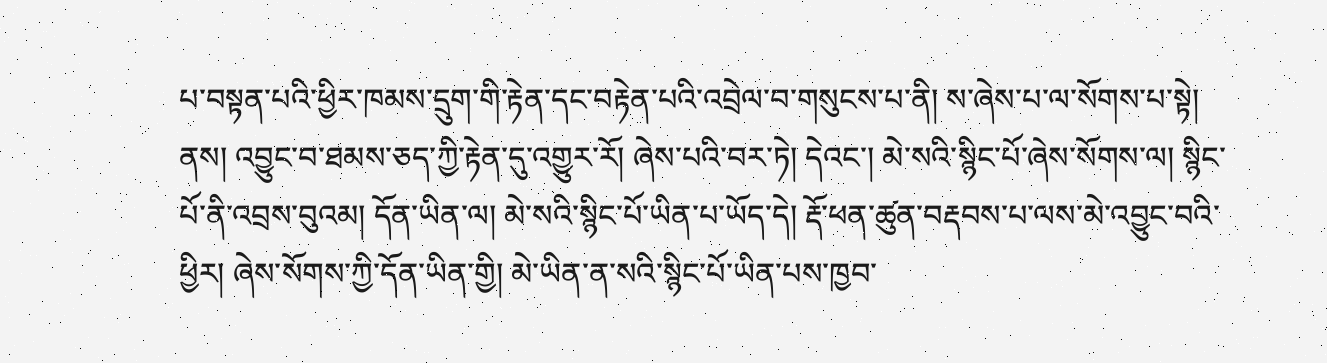པ་བསྟན་པའི་ཕྱིར་ཁམས་དྲུག་གི་རྟེན་དང་བརྟེན་པའི་འབྲེལ་བ་གསུངས་པ་ནི། ས་ཞེས་པ་ལ་སོགས་པ་སྟེ། ནས། འབྱུང་བ་ཐམས་ཅད་ཀྱི་རྟེན་དུ་འགྱུར་རོ། ཞེས་པའི་བར་ཏེ། དེའང་། མེ་སའི་སྙིང་པོ་ཞེས་སོགས་ལ། སྙིང་པོ་ནི་འབྲས་བུའམ། དོན་ཡིན་ལ། མེ་སའི་སྙིང་པོ་ཡིན་པ་ཡོད་དེ། རྡོ་ཕན་ཚུན་བརྡབས་པ་ལས་མེ་འབྱུང་བའི་ཕྱིར། ཞེས་སོགས་ཀྱི་དོན་ཡིན་གྱི། མེ་ཡིན་ན་སའི་སྙིང་པོ་ཡིན་པས་ཁྱབ་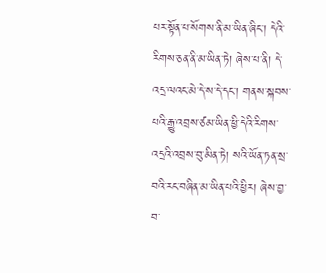པར་སྟོན་པ་སོགས་ནི་མ་ཡིན་ཞིང་། དེའི་རིགས་ཅན་ནི་མ་ཡིན་ཏེ། ཞེས་པ་ནི། དེ་འདྲ་ལའང་མེ་དེ་ས་དེ་དང་། གནས་སྐབས་པའི་རྒྱུ་འབྲས་ཙམ་ཡིན་ཕྱི་དེའི་རིགས་འདྲའི་འབྲས་བུ་མིན་ཏེ། སའི་ཡོན་ཏན་སྲ་བའི་རང་བཞིན་མ་ཡིན་པའི་ཕྱིར། ཞེས་བྱ་བ་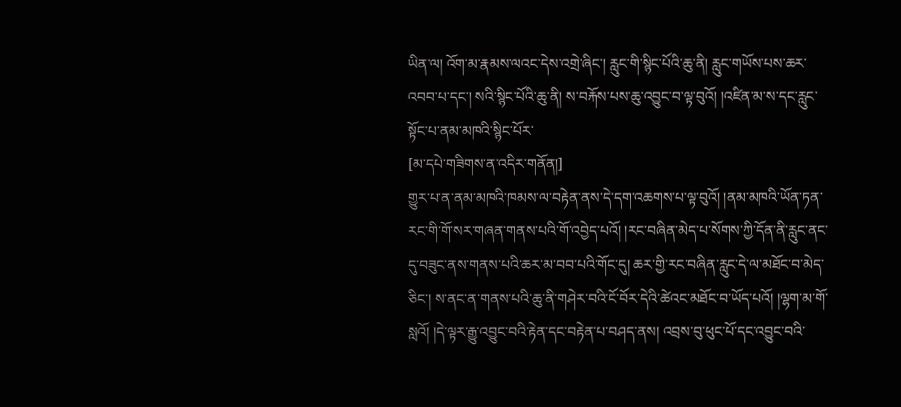ཡིན་ལ། འོག་མ་རྣམས་ལའང་དེས་འགྲེ་ཞིང་། རླུང་གི་སྙིང་པོའི་ཆུ་ནི། རླུང་གཡོས་པས་ཆར་འབབ་པ་དང་། སའི་སྙིང་པོའི་ཆུ་ནི། ས་བརྐོས་པས་ཆུ་འབྱུང་བ་ལྟ་བུའོ། །འཛིན་མ་ས་དང་རླུང་སྟོང་པ་ནམ་མཁའི་སྙིང་པོར་
[མ་དཔེ་གཟིགས་ན་འདིར་གནོན།]
གྱུར་པ་ན་ནམ་མཁའི་ཁམས་ལ་བརྟེན་ནས་དེ་དག་འཆགས་པ་ལྟ་བུའོ། །ནམ་མཁའི་ཡོན་ཏན་རང་གི་གོ་སར་གཞན་གནས་པའི་གོ་འབྱེད་པའོ། །རང་བཞིན་མེད་པ་སོགས་ཀྱི་དོན་ནི་རླུང་ནང་དུ་བཟུང་ནས་གནས་པའི་ཆར་མ་བབ་པའི་གོང་དུ། ཆར་གྱི་རང་བཞིན་རླུང་དེ་ལ་མཐོང་བ་མེད་ཅིང་། ས་ནང་ན་གནས་པའི་ཆུ་ནི་གཤེར་བའི་ངོ་བོར་དེའི་ཚེའང་མཐོང་བ་ཡོད་པའོ། །ལྷག་མ་གོ་སླའོ། །དེ་ལྟར་རྒྱུ་འབྱུང་བའི་རྟེན་དང་བརྟེན་པ་བཤད་ནས། འབྲས་བུ་ཕུང་པོ་དང་འབྱུང་བའི་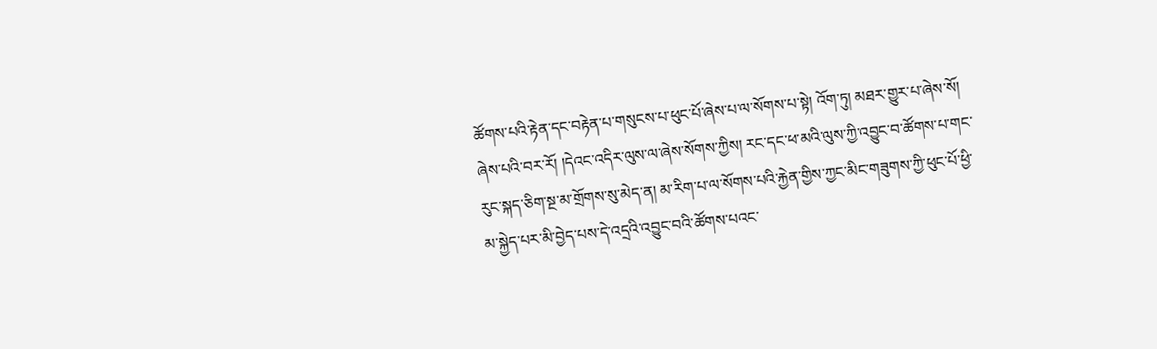ཚོགས་པའི་རྟེན་དང་བརྟེན་པ་གསུངས་པ་ཕུང་པོ་ཞེས་པ་ལ་སོགས་པ་སྟེ། འོག་ཏུ། མཐར་གྱུར་པ་ཞེས་སོ། ཞེས་པའི་བར་རོ། །དེའང་འདིར་ལུས་ལ་ཞེས་སོགས་ཀྱིས། རང་དང་ཕ་མའི་ལུས་ཀྱི་འབྱུང་བ་ཚོགས་པ་གང་རུང་སྐད་ཅིག་སྔ་མ་གྲོགས་སུ་མེད་ན། མ་རིག་པ་ལ་སོགས་པའི་རྐྱེན་གྱིས་ཀྱང་མིང་གཟུགས་ཀྱི་ཕུང་པོ་ཕྱི་མ་སྐྱེད་པར་མི་བྱེད་པས་དེ་འདྲའི་འབྱུང་བའི་ཚོགས་པའང་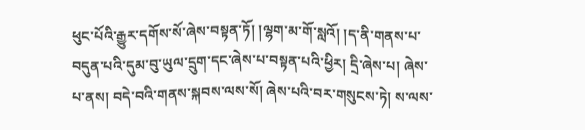ཕུང་པོའི་རྒྱུར་དགོས་སོ་ཞེས་བསྟན་ཏོ། །ལྷག་མ་གོ་སླའོ། །ད་ནི་གནས་པ་བདུན་པའི་དུམ་བུ་ཡུལ་དྲུག་དང་ཞེས་པ་བསྟན་པའི་ཕྱིར། དྲི་ཞེས་པ། ཞེས་པ་ནས། བདེ་བའི་གནས་སྐབས་ལས་སོ། ཞེས་པའི་བར་གསུངས་ཏེ། ས་ལས་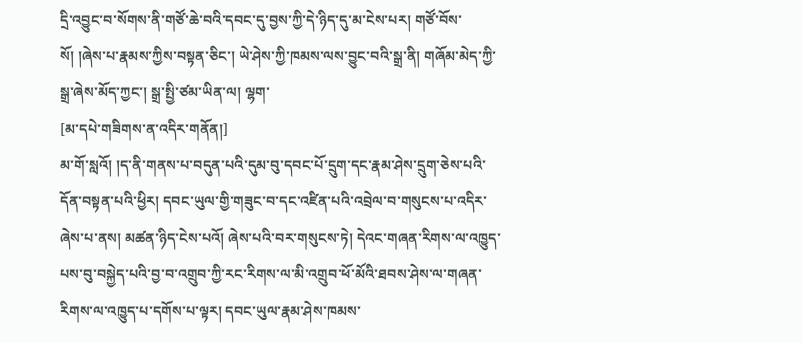དྲི་འབྱུང་བ་སོགས་ནི་གཙོ་ཆེ་བའི་དབང་དུ་བྱས་ཀྱི་དེ་ཉིད་དུ་མ་ངེས་པར། གཙོ་བོས་སོ། །ཞེས་པ་རྣམས་ཀྱིས་བསྟན་ཅིང་། ཡེ་ཤེས་ཀྱི་ཁམས་ལས་བྱུང་བའི་སྒྲ་ནི། གཞོམ་མེད་ཀྱི་སྒྲ་ཞེས་མོད་ཀྱང་། སྒྲ་སྤྱི་ཙམ་ཡིན་ལ། ལྷག་
[མ་དཔེ་གཟིགས་ན་འདིར་གནོན།]
མ་གོ་སླའོ། །ད་ནི་གནས་པ་བདུན་པའི་དུམ་བུ་དབང་པོ་དྲུག་དང་རྣམ་ཤེས་དྲུག་ཅེས་པའི་དོན་བསྟན་པའི་ཕྱིར། དབང་ཡུལ་གྱི་གཟུང་བ་དང་འཛིན་པའི་འབྲེལ་བ་གསུངས་པ་འདིར་ཞེས་པ་ནས། མཚན་ཉིད་ངེས་པའོ། ཞེས་པའི་བར་གསུངས་ཏེ། དེའང་གཞན་རིགས་ལ་འཁྱུད་པས་བུ་བསྐྱེད་པའི་བྱ་བ་འགྲུབ་ཀྱི་རང་རིགས་ལ་མི་འགྲུབ་ཕོ་མོའི་ཐབས་ཤེས་ལ་གཞན་རིགས་ལ་འཁྱུད་པ་དགོས་པ་ལྟར། དབང་ཡུལ་རྣམ་ཤེས་ཁམས་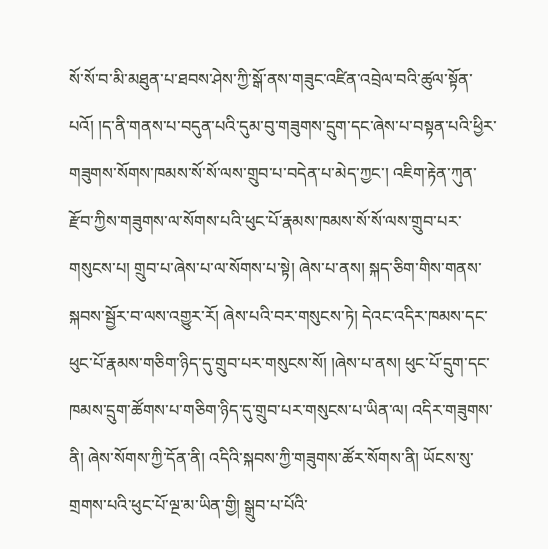སོ་སོ་བ་མི་མཐུན་པ་ཐབས་ཤེས་ཀྱི་སྒོ་ནས་གཟུང་འཛིན་འབྲེལ་བའི་ཚུལ་སྟོན་པའོ། །ད་ནི་གནས་པ་བདུན་པའི་དུམ་བུ་གཟུགས་དྲུག་དང་ཞེས་པ་བསྟན་པའི་ཕྱིར་གཟུགས་སོགས་ཁམས་སོ་སོ་ལས་གྲུབ་པ་བདེན་པ་མེད་ཀྱང་། འཇིག་རྟེན་ཀུན་རྫོབ་ཀྱིས་གཟུགས་ལ་སོགས་པའི་ཕུང་པོ་རྣམས་ཁམས་སོ་སོ་ལས་གྲུབ་པར་གསུངས་པ། གྲུབ་པ་ཞེས་པ་ལ་སོགས་པ་སྟེ། ཞེས་པ་ནས། སྐད་ཅིག་གིས་གནས་སྐབས་སྦྱོར་བ་ལས་འགྱུར་རོ། ཞེས་པའི་བར་གསུངས་ཏེ། དེའང་འདིར་ཁམས་དང་ཕུང་པོ་རྣམས་གཅིག་ཉིད་དུ་གྲུབ་པར་གསུངས་སོ། །ཞེས་པ་ནས། ཕུང་པོ་དྲུག་དང་ཁམས་དྲུག་ཚོགས་པ་གཅིག་ཉིད་དུ་གྲུབ་པར་གསུངས་པ་ཡིན་ལ། འདིར་གཟུགས་ནི། ཞེས་སོགས་ཀྱི་དོན་ནི། འདིའི་སྐབས་ཀྱི་གཟུགས་ཚོར་སོགས་ནི། ཡོངས་སུ་གྲགས་པའི་ཕུང་པོ་ལྔ་མ་ཡིན་གྱི། སྒྲུབ་པ་པོའི་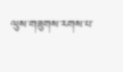ལུས་གཟུགས་རགས་པ་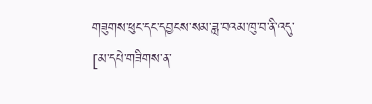གཟུགས་ཕུང་དང་དབྱངས་སམ་ཟླ་བའམ་ཁུ་བ་ནི་འདུ་
[མ་དཔེ་གཟིགས་ན་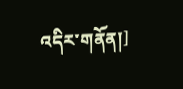འདིར་གནོན།]